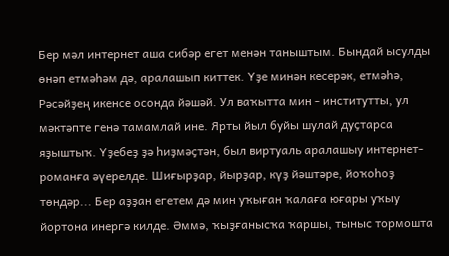Бер мәл интернет аша сибәр егет менән таныштым. Бындай ысулды өнәп етмәһәм дә, аралашып киттек. Үҙе минән кесерәк, етмәһә, Рәсәйҙең икенсе осонда йәшәй. Ул ваҡытта мин - институтты, ул мәктәпте генә тамамлай ине. Ярты йыл буйы шулай дуҫтарса яҙыштыҡ. Үҙебеҙ ҙә һиҙмәҫтән, был виртуаль аралашыу интернет-романға әүерелде. Шиғырҙар, йырҙар, күҙ йәштәре, йоҡоһоҙ төндәр... Бер аҙҙан егетем дә мин уҡыған ҡалаға юғары уҡыу йортона инергә килде. Әммә, ҡыҙғанысҡа ҡаршы, тыныс тормошта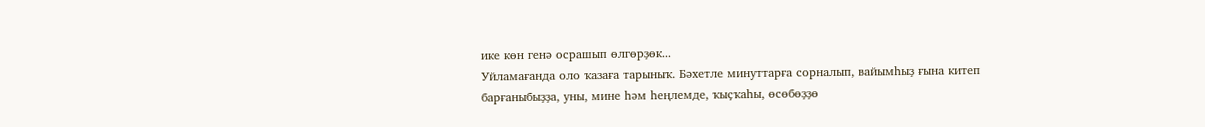ике көн генә осрашып өлгөрҙөк...
Уйламағанда оло ҡазаға тарыныҡ. Бәхетле минуттарға сорналып, вайымһыҙ ғына китеп барғаныбыҙҙа, уны, мине һәм һеңлемде, ҡыҫҡаһы, өсөбөҙҙө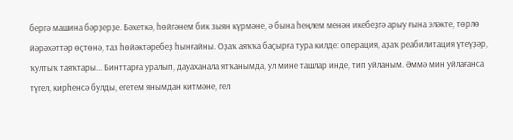бергә машина бәрҙерҙе. Бәхеткә, һөйгәнем бик зыян күрмәне, ә бына һеңлем менән икебеҙгә арыу ғына эләкте, төрлө йәрәхәттәр өҫтөнә, таз һөйәктәребеҙ һынғайны. Оҙаҡ аяҡҡа баҫырға тура килде: операция, аҙаҡ реабилитация үтеүҙәр, ҡултыҡ таяҡтары... Бинттарға уралып, дауаханала ятҡанымда, ул мине ташлар инде, тип уйланым. Әммә мин уйлағанса түгел, кирһенсә булды, егетем янымдан китмәне, гел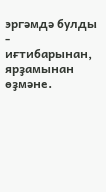эргәмдә булды - иғтибарынан, ярҙамынан өҙмәне.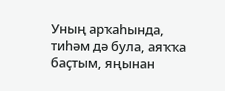Уның арҡаһында, тиһәм дә була, аяҡҡа баҫтым, яңынан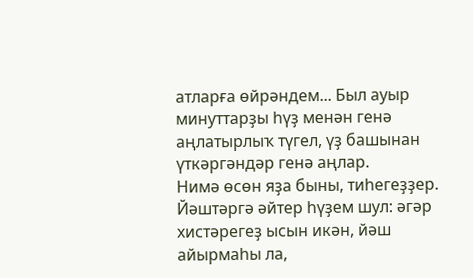атларға өйрәндем... Был ауыр минуттарҙы һүҙ менән генә аңлатырлыҡ түгел, үҙ башынан үткәргәндәр генә аңлар.
Нимә өсөн яҙа быны, тиһегеҙҙер. Йәштәргә әйтер һүҙем шул: әгәр хистәрегеҙ ысын икән, йәш айырмаһы ла,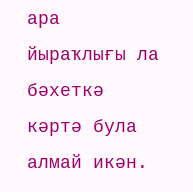ара йыраҡлығы ла бәхеткә кәртә була алмай икән.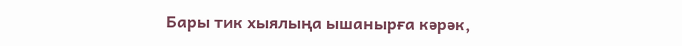Бары тик хыялыңа ышанырға кәрәк,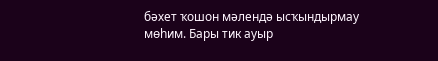бәхет ҡошон мәлендә ысҡындырмау мөһим. Бары тик ауыр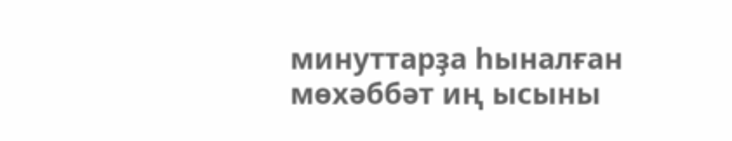минуттарҙа һыналған мөхәббәт иң ысыны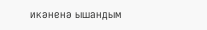икәненә ышандым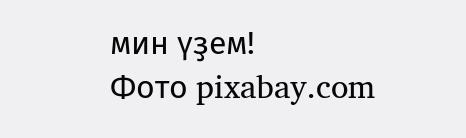мин үҙем!
Фото pixabay.com